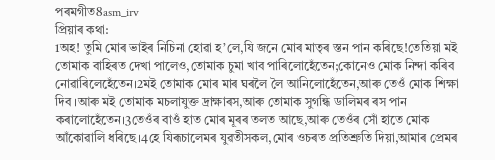পৰমগীত8asm_irv
প্রিয়াৰ কথা:
1অহ! তুমি মোৰ ভাইৰ নিচিনা হোৱা হ’লে,যি জনে মোৰ মাতৃৰ স্তন পান কৰিছে!তেতিয়া মই তোমাক বাহিৰত দেখা পালেও,তোমাক চুমা খাব পাৰিলোহেঁতেন;কোনেও মোক নিন্দা কৰিব নোৱাৰিলেহেঁতেন।2মই তোমাক মোৰ মাৰ ঘৰলৈ লৈ আনিলোহেঁতেন,আৰু তেওঁ মোক শিক্ষা দিব ।আৰু মই তোমাক মচলাযুক্ত দ্রাক্ষাৰস,আৰু তোমাক সুগন্ধি ডালিমৰ ৰস পান কৰালোহেঁতেন।3তেওঁৰ বাওঁ হাত মোৰ মূৰৰ তলত আছে,আৰু তেওঁৰ সোঁ হাতে মোক আঁকোৱালি ধৰিছে।4হে যিৰূচালেমৰ যুৱতীসকল,মোৰ ওচৰত প্রতিশ্রুতি দিয়া,আমাৰ প্ৰেমৰ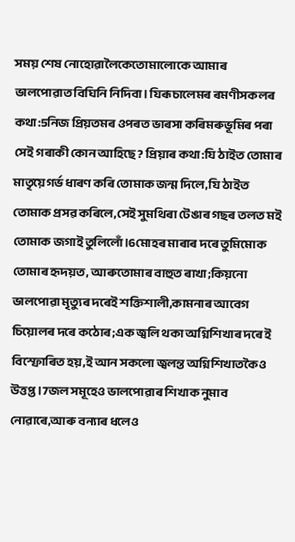সময় শেষ নোহোৱালৈকেতোমালোকে আমাৰ ভালপোৱাত বিঘিনি নিদিবা। যিৰূচালেমৰ ৰমণীসকলৰ কথা:5নিজ প্ৰিয়তমৰ ওপৰত ভাৰসা কৰিমৰুভূমিৰ পৰা সেই গৰাকী কোন আহিছে? প্রিয়াৰ কথা:যি ঠাইত তোমাৰ মাতৃয়েগর্ভ ধাৰণ কৰি তোমাক জন্ম দিলে,যি ঠাইত তোমাক প্রসৱ কৰিলে,সেই সুমথিৰা টেঙাৰ গছৰ তলত মই তোমাক জগাই তুলিলোঁ।6মোহৰ মাৰাৰ দৰে তুমিমোক তোমাৰ হৃদয়ত, আৰুতোমাৰ বাহুত ৰাখা;কিয়নো ভালপোৱা মৃত্যুৰ দৰেই শক্তিশালী,কামনাৰ আবেগ চিয়োলৰ দৰে কঠোৰ;এক জ্বলি থকা অগ্নিশিখাৰ দৰে ই বিস্ফোৰিত হয়,ই আন সকলো জ্বলন্ত অগ্নিশিখাতকৈও উত্তপ্ত।7জল সমূহেও ভালপোৱাৰ শিখাক নুমাব নোৱাৰে,আৰু বন্যাৰ ধলেও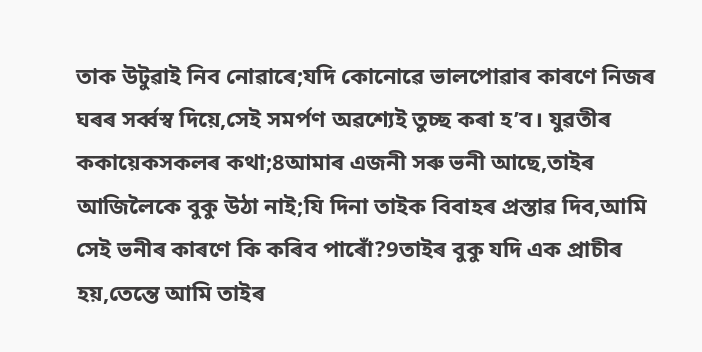তাক উটুৱাই নিব নোৱাৰে;যদি কোনোৱে ভালপোৱাৰ কাৰণে নিজৰ ঘৰৰ সৰ্ব্বস্ব দিয়ে,সেই সমর্পণ অৱশ্যেই তুচ্ছ কৰা হ’ব। যুৱতীৰ ককায়েকসকলৰ কথা;8আমাৰ এজনী সৰু ভনী আছে,তাইৰ আজিলৈকে বুকু উঠা নাই;যি দিনা তাইক বিবাহৰ প্রস্তাৱ দিব,আমি সেই ভনীৰ কাৰণে কি কৰিব পাৰোঁ?9তাইৰ বুকু যদি এক প্রাচীৰ হয়,তেন্তে আমি তাইৰ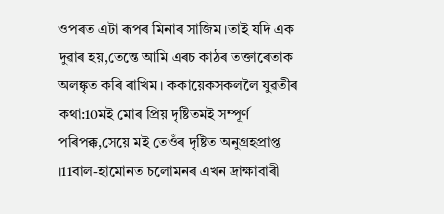ওপৰত এটা ৰূপৰ মিনাৰ সাজিম।তাই যদি এক দুৱাৰ হয়,তেন্তে আমি এৰচ কাঠৰ তক্তাৰেতাক অলঙ্কৃত কৰি ৰাখিম। ককায়েকসকললৈ যুৱতীৰ কথা:10মই মোৰ প্রিয় দৃষ্টিতমই সম্পূর্ণ পৰিপক্ক,সেয়ে মই তেওঁৰ দৃষ্টিত অনুগ্রহপ্রাপ্ত ।11বাল-হামোনত চলোমনৰ এখন দ্ৰাক্ষাবাৰী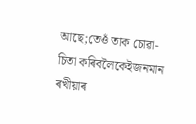আছে;তেওঁ তাক চোৱা-চিতা কৰিবলৈকেইজনমান ৰখীয়াৰ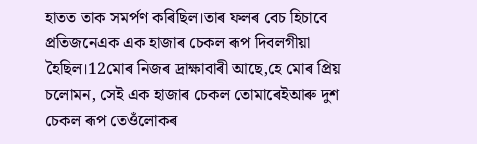হাতত তাক সমৰ্পণ কৰিছিল।তাৰ ফলৰ বেচ হিচাবে প্ৰতিজনেএক এক হাজাৰ চেকল ৰূপ দিবলগীয়া হৈছিল।12মোৰ নিজৰ দ্ৰাক্ষাবাৰী আছে,হে মোৰ প্রিয় চলোমন, সেই এক হাজাৰ চেকল তোমাৰেইআৰু দুশ চেকল ৰূপ তেওঁলোকৰ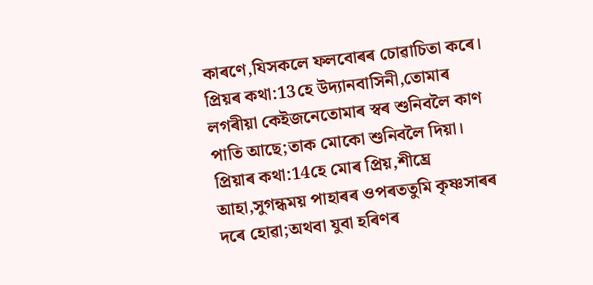কাৰণে,যিসকলে ফলবোৰৰ চোৱাচিতা কৰে। প্রিয়ৰ কথা:13হে উদ্যানবাসিনী,তোমাৰ লগৰীয়া কেইজনেতোমাৰ স্বৰ শুনিবলৈ কাণ পাতি আছে;তাক মোকো শুনিবলৈ দিয়া। প্রিয়াৰ কথা:14হে মোৰ প্ৰিয়,শীঘ্ৰে আহা,সুগন্ধময় পাহাৰৰ ওপৰততুমি কৃষ্ণসাৰৰ দৰে হোৱা;অথবা যুবা হৰিণৰ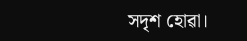সদৃশ হোৱা।